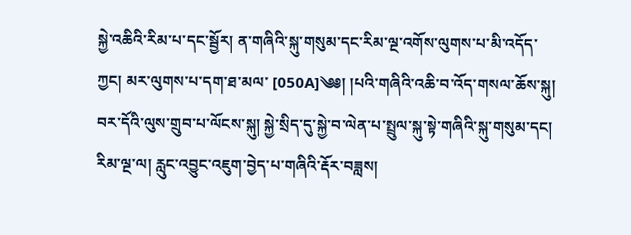སྐྱེ་འཆིའི་རིམ་པ་དང་སྦྱོར། ན་གཞིའི་སྐུ་གསུམ་དང་རིམ་ལྔ་འགོས་ལུགས་པ་མི་འདོད་ཀྱང། མར་ལུགས་པ་དག་ཐ་མལ་ [050A]༄༅། །པའི་གཞིའི་འཆི་བ་འོད་གསལ་ཆོས་སྐུ། བར་དོའི་ལུས་གྲུབ་པ་ལོངས་སྐུ། སྐྱེ་སྲིད་དུ་སྐྱེ་བ་ལེན་པ་སྤྲུལ་སྐུ་སྟེ་གཞིའི་སྐུ་གསུམ་དང། རིམ་ལྔ་ལ། རླུང་འབྱུང་འཇུག་བྱེད་པ་གཞིའི་རྡོར་བཟླས།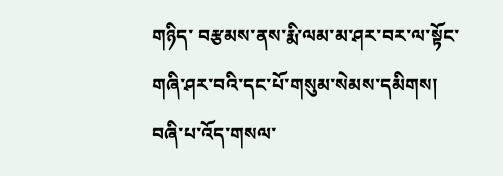གཉིད་ བརྩམས་ནས་རྨི་ལམ་མ་ཤར་བར་ལ་སྟོང་གཞི་ཤར་བའི་དང་པོ་གསུམ་སེམས་དམིགས། བཞི་པ་འོད་གསལ་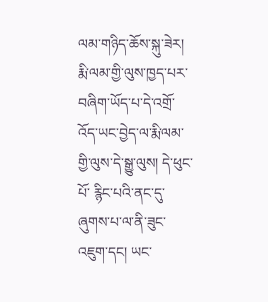ལམ་གཉིད་ཆོས་སྐུ་ཟེར། རྨི་ལམ་གྱི་ལུས་ཁྱད་པར་བཞིག་ཡོད་པ་དེ་འགྲོ་འོད་ཡང་བྱེད་ལ་རྨི་ལམ་གྱི་ལུས་དེ་སྒྱུ་ལུས། དེ་ཕུང་པོ་ རྙིང་པའི་ནང་དུ་ཞུགས་པ་ལ་ནི་ཟུང་འཇུག་དང། ཡང་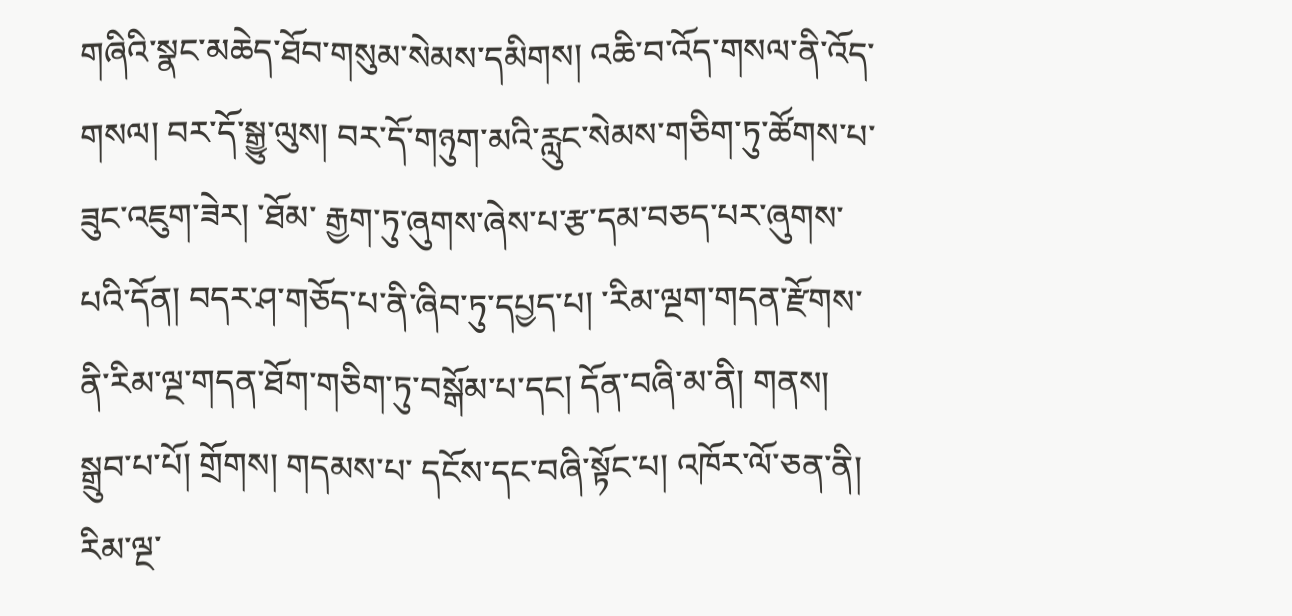གཞིའི་སྣང་མཆེད་ཐོབ་གསུམ་སེམས་དམིགས། འཆི་བ་འོད་གསལ་ནི་འོད་གསལ། བར་དོ་སྒྱུ་ལུས། བར་དོ་གཉུག་མའི་རླུང་སེམས་གཅིག་ཏུ་ཚོགས་པ་ཟུང་འཇུག་ཟེར། ་ཐོམ་ རྒྱག་ཏུ་ཞུགས་ཞེས་པ་རྩ་དམ་བཅད་པར་ཞུགས་པའི་དོན། བདར་ཤ་གཅོད་པ་ནི་ཞིབ་ཏུ་དཔྱད་པ། ་རིམ་ལྔག་གདན་རྫོགས་ནི་རིམ་ལྔ་གདན་ཐོག་གཅིག་ཏུ་བསྒོམ་པ་དང། དོན་བཞི་མ་ནི། གནས། སྒྲུབ་པ་པོ། གྲོགས། གདམས་པ་ དངོས་དང་བཞི་སྟོང་པ། འཁོར་ལོ་ཅན་ནི། རིམ་ལྔ་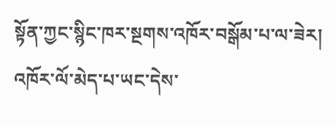སྟོན་ཀྱང་སྙིང་ཁར་སྔགས་འཁོར་བསྒོམ་པ་ལ་ཟེར། འཁོར་ལོ་མེད་པ་ཡང་དེས་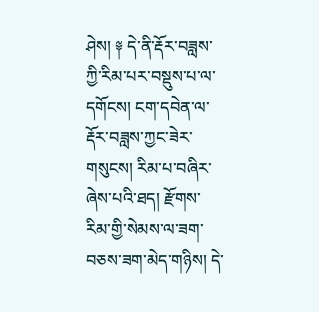ཤེས། ༈ དེ་ནི་རྡོར་བཟླས་ཀྱི་རིམ་པར་བསྡུས་པ་ལ་ དགོངས། ངག་དབེན་ལ་རྡོར་བཟླས་ཀྱང་ཟེར་གསུངས། རིམ་པ་བཞིར་ཞེས་པའི་ཐད། རྫོགས་རིམ་གྱི་སེམས་ལ་ཟག་བཅས་ཟག་མེད་གཉིས། དེ་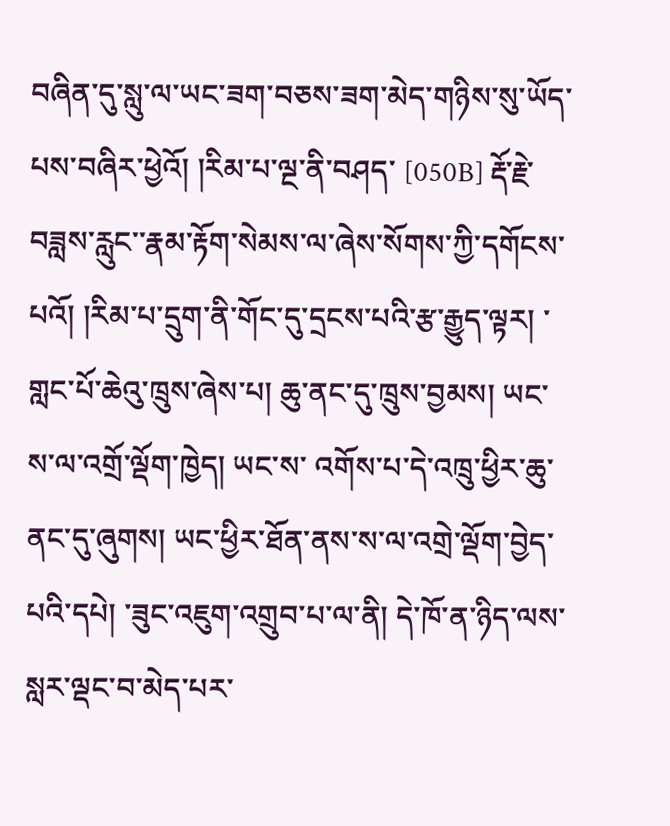བཞིན་དུ་སླུ་ལ་ཡང་ཟག་བཅས་ཟག་མེད་གཉིས་སུ་ཡོད་པས་བཞིར་ཕྱེའོ། །རིམ་པ་ལྔ་ནི་བཤད་ [050B] རྡོ་རྗེ་བཟླས་རླུང་་རྣམ་རྟོག་སེམས་ལ་ཞེས་སོགས་ཀྱི་དགོངས་པའོ། །རིམ་པ་དྲུག་ནི་གོང་དུ་དྲངས་པའི་རྩ་རྒྱུད་ལྟར། ་གླང་པོ་ཆེའུ་ཁྲུས་ཞེས་པ། ཆུ་ནང་དུ་ཁྲུས་བྱམས། ཡང་ས་ལ་འགྲོ་ལྡོག་ཁྱེད། ཡང་ས་ འགོས་པ་དེ་འཁྲུ་ཕྱིར་ཆུ་ནང་དུ་ཞུགས། ཡང་ཕྱིར་ཐོན་ནས་ས་ལ་འགྲེ་ལྡོག་བྱེད་པའི་དཔེ། ་ཟུང་འཇུག་འགྲུབ་པ་ལ་ནི། དེ་ཁོ་ན་ཉིད་ལས་སླར་ལྡང་བ་མེད་པར་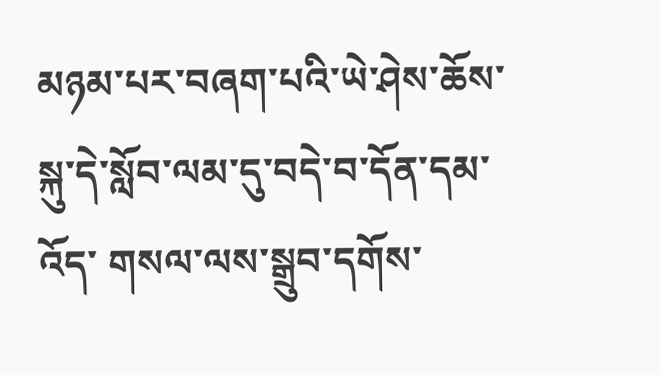མཉམ་པར་བཞག་པའི་ཡེ་ཤེས་ཆོས་སྐུ་དེ་སློབ་ལམ་དུ་བདེ་བ་དོན་དམ་འོད་ གསལ་ལས་སྒྲུབ་དགོས་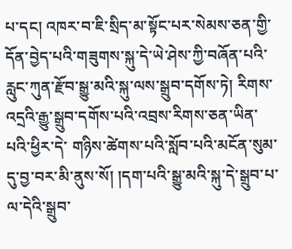པ་དང། འཁར་བ་ཇི་སྲིད་མ་སྟོང་པར་སེམས་ཅན་གྱི་དོན་བྱེད་པའི་གཟུགས་སྐུ་དེ་ཡེ་ཤེས་ཀྱི་བཞོན་པའི་རླུང་ཀུན་རྫོབ་སྒྱུ་མའི་སྐུ་ལས་སྒྲུབ་དགོས་ཏེ། རིགས་འདྲའི་རྒྱུ་སྒྲུབ་དགོས་པའི་འབྲས་རིགས་ཅན་ཡིན་པའི་ཕྱིར་དེ་ གཉིས་ཚེགས་པའི་སློབ་པའི་མངོན་སུམ་དུ་བྱ་བར་མི་ནུས་སོ། །དག་པའི་སྒྱུ་མའི་སྐུ་དེ་སྒྲུབ་པ་ལ་དེའི་སྒྲུབ་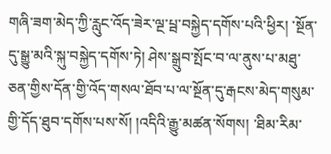གཞི་ཟག་མེད་ཀྱི་རླུང་འོད་ཟེར་ལྔ་པྦ་བསྐྱེད་དགོས་པའི་ཕྱིར། ་སྔོན་དུ་སྒྱུ་མའི་སྐུ་བསྐྱེད་དགོས་ཏེ། ཤེས་སྒྲུབ་སྤོང་བ་ལ་ནུས་པ་མཐུ་ ཅན་གྱིས་དོན་གྱི་འོད་གསལ་ཐོབ་པ་ལ་སྔོན་དུ་རྒངས་མེད་གསུམ་གྱི་དོད་ཐུབ་དགོས་པས་སོ། །འདིའི་རྒྱུ་མཚན་སོགས། ་ཐིམ་རིམ་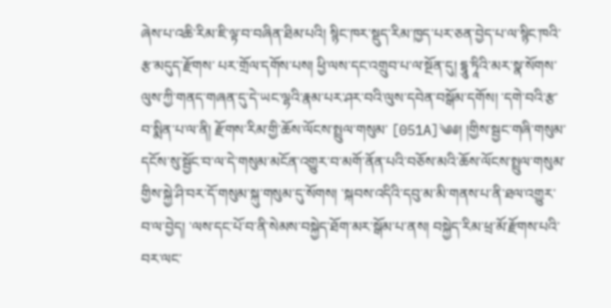ཞེས་པ་འཆི་རིམ་ཇི་ལྟ་བ་བཞིན་ཐིམ་པའི། སྙིང་ཁར་སྡུད་རིམ་ཁྱད་པར་ཅན་བྱེད་པ་ལ་སྙིང་ཁའི་རྩ་མདུད་རྫོགས་ པར་གྲོལ་དགོས་པས། ཕྱི་ལས་དང་འགྲུབ་པ་ལ་སྔོན་དུ། དྷཱུ་ཏཱིའི་མར་སྣ་སོགས་ལུས་ཀྱི་གནད་གཞན་དུ་དེ་ཡང་ལྷའི་རྣམ་པར་ཤར་བའི་ལུས་དབེན་བསྒོམ་དགོས། ་དགེ་བའི་རྩ་བ་སྨིན་པ་ལ་ནི། རྫོགས་རིམ་གྱི་ཆོས་ལོངས་སྤྲུལ་གསུམ་ [051A]༄༅། །གྱིས་སྦྱང་གཞི་གསུམ་དངོས་སུ་སྦྱོང་བ་ལ་དེ་གསུམ་མངོན་འགྱུར་བ་མགོ་ནོན་པའི་བཅོས་མའི་ཆོས་ལོངས་སྤྲུལ་གསུམ་གྱིས་སྐྱེ་ཤི་བར་དོ་གསུམ་སྐུ་གསུམ་དུ་སོགས། ་སྐབས་འདིའི་དབུ་མ་མི་གནས་པ་ནི་ཐལ་འགྱུར་ བ་ལ་བྱེད། ་ལས་དང་པོ་བ་ནི་སེམས་བསྐྱེད་ཐོག་མར་སྒོམ་པ་ནས། བསྐྱེད་རིམ་ཕྲ་མོ་རྫོགས་པའི་བར་ལང་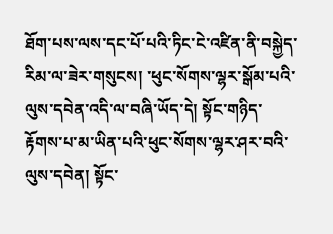ཐོག་པས་ལས་དང་པོ་པའི་ཏིང་ངེ་འཛིན་ནི་བསྐྱེད་རིམ་ལ་ཟེར་གསུངས། ་ཕུང་སོགས་ལྷར་སྒོམ་པའི་ལུས་དབེན་འདི་ལ་བཞི་ཡོད་དེ། སྟོང་གཉིད་ རྟོགས་པ་མ་ཡིན་པའི་ཕུང་སོགས་ལྷར་ཤར་བའི་ལུས་དབེན། སྟོང་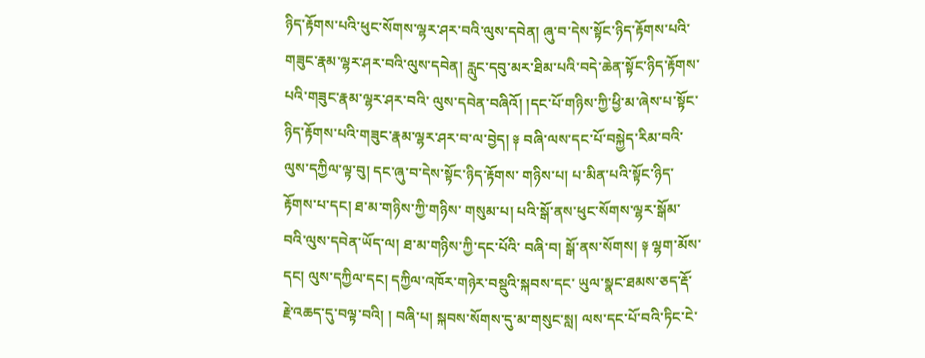ཉིད་རྟོགས་པའི་ཕུང་སོགས་ལྷར་ཤར་བའི་ལུས་དབེན། ཞུ་བ་དེས་སྟོང་ཉིད་རྟོགས་པའི་གཟུང་རྣམ་ལྷར་ཤར་བའི་ལུས་དབེན། རླུང་དབུ་མར་ཐིམ་པའི་བདེ་ཆེན་སྟོང་ཉིད་རྟོགས་པའི་གཟུང་རྣམ་ལྷར་ཤར་བའི་ ལུས་དབེན་བཞིའོ། །དང་པོ་གཉིས་ཀྱི་ཕྱི་མ་ཞེས་པ་སྟོང་ཉིད་རྟོགས་པའི་གཟུང་རྣམ་ལྷར་ཤར་བ་ལ་བྱེད། ༈ བཞི་ལས་དང་པོ་བསྐྱེད་རིམ་བའི་ལུས་དཀྱིལ་ལྟ་བུ། དང་ཞུ་བ་དེས་སྟོང་ཉིད་རྟོགས་ གཉིས་པ། པ་མིན་པའི་སྟོང་ཉིད་རྟོགས་པ་དང། ཐ་མ་གཉིས་ཀྱི་གཉིས་ གསུམ་པ། པའི་སྒོ་ནས་ཕུང་སོགས་ལྷར་སྒོམ་ བའི་ལུས་དབེན་ཡོད་ལ། ཐ་མ་གཉིས་ཀྱི་དང་པོའི་ བཞི་བ། སྒོ་ནས་སོགས། ༈ ལྷག་མོས་དང། ལུས་དཀྱིལ་དང། དཀྱིལ་འཁོར་གཉེར་བསྡུའི་སྐབས་དང་ ཡུལ་སྣང་ཐམས་ཅད་རྡོ་རྗེ་འཆད་དུ་བལྟ་བའི། ། བཞི་པ། སྐབས་སོགས་དུ་མ་གསུང་སླ། ལས་དང་པོ་བའི་ཏིང་ངེ་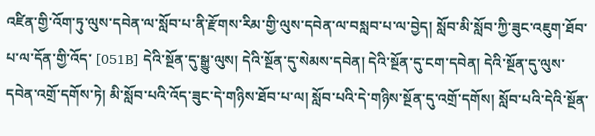འཛིན་གྱི་འོག་ཏུ་ལུས་དབེན་ལ་སློབ་པ་ནི་རྫོགས་རིམ་གྱི་ལུས་དབེན་ལ་བསླབ་པ་ལ་བྱེད། སློབ་མི་སློབ་ཀྱི་ཟུང་འཇུག་ཐོབ་པ་ལ་དོན་གྱི་འོད་ [051B] དེའི་སྔོན་དུ་སྒྱུ་ལུས། དེའི་སྔོན་དུ་སེམས་དབེན། དེའི་སྔོན་དུ་ངག་དབེན། དེའི་སྔོན་དུ་ལུས་དབེན་འགྲོ་དགོས་ཏེ། མི་སློབ་པའི་འོད་ཟུང་དེ་གཉིས་ཐོབ་པ་ལ། སློབ་པའི་དེ་གཉིས་སྔོན་དུ་འགྲོ་དགོས། སློབ་པའི་དེའི་སྔོན་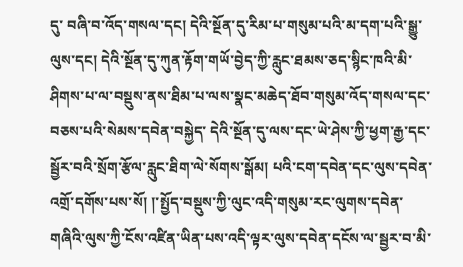དུ་ བཞི་བ་འོད་གསལ་དང། དེའི་སྔོན་དུ་རིམ་པ་གསུམ་པའི་མ་དག་པའི་སྒྱུ་ལུས་དང། དེའི་སྔོན་དུ་ཀུན་རྟོག་གཡོ་བྱེད་ཀྱི་རླུང་ཐམས་ཅད་སྙིང་ཁའི་མི་ཤིགས་པ་ལ་བསྡུས་ནས་ཐིམ་པ་ལས་སྣང་མཆེད་ཐོབ་གསུམ་འོད་གསལ་དང་བཅས་པའི་སེམས་དབེན་བསྐྱེད་ དེའི་སྔོན་དུ་ལས་དང་ཡེ་ཤེས་ཀྱི་ཕྱག་རྒྱ་དང་སྦྱོར་བའི་སྲོག་རྩོལ་རླུང་ཐིག་ལེ་སོགས་སྒོམ། པའི་ངག་དབེན་དང་ལུས་དབེན་འགྲོ་དགོས་པས་སོ། །་སྤྱོད་བསྡུས་ཀྱི་ལུང་འདི་གསུམ་རང་ལུགས་དབེན་གཞིའི་ལུས་ཀྱི་ངོས་འཛིན་ཡིན་པས་འདི་ལྟར་ལུས་དབེན་དངོས་ལ་སྦྱར་བ་མི་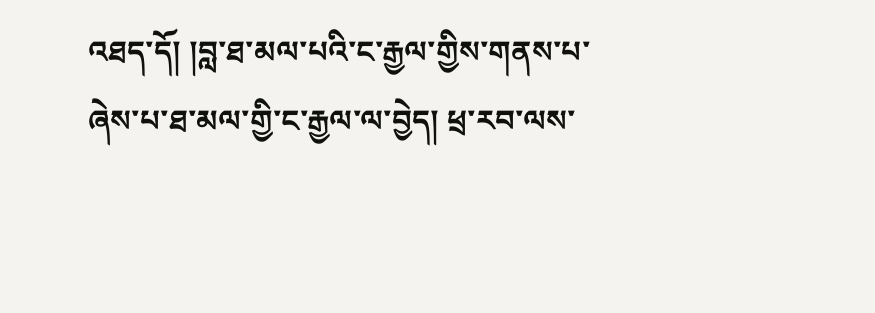འཐད་དོ། །བླ་ཐ་མལ་པའི་ང་རྒྱལ་གྱིས་གནས་པ་ཞེས་པ་ཐ་མལ་གྱི་ང་རྒྱལ་ལ་བྱེད། ཕྲ་རབ་ལས་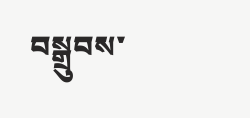བསྒྲུབས་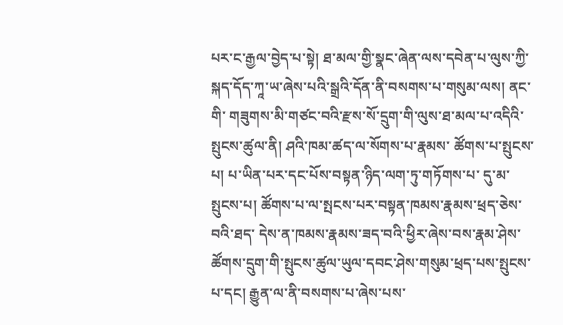པར་ང་རྒྱལ་བྱེད་པ་སྟེ། ཐ་མལ་གྱི་སྣང་ཞེན་ལས་དབེན་པ་ལུས་ཀྱི་སྐད་དོད་ཀཱ་ཡ་ཞེས་པའི་སྒྲའི་དོན་ནི་བསགས་པ་གསུམ་ལས། ནང་གི་ གཟུགས་མི་གཙང་བའི་རྫས་སོ་དྲུག་གི་ལུས་ཐ་མལ་པ་འདིའི་སྤུངས་ཚུལ་ནི། ཤའི་ཁམ་ཚད་ལ་སོགས་པ་རྣམས་ ཚོགས་པ་སྤུངས་པ། པ་ཡིན་པར་དང་པོས་བསྟན་ཉིད་ལག་ཏུ་གཏོགས་པ་ དུ་མ་སྤུངས་པ། ཚོགས་པ་ལ་སྤངས་པར་བསྟན་ཁམས་རྣམས་ཕྲད་ཅེས་བའི་ཐད་ དེས་ན་ཁམས་རྣམས་ཟད་བའི་ཕྱིར་ཞེས་བས་རྣམ་ཤེས་ཚོགས་དྲུག་གི་སྤུངས་ཚུལ་ཡུལ་དབང་ཤེས་གསུམ་ཕྲད་པས་སྤུངས་པ་དང། རྒྱུན་ལ་ནི་བསགས་པ་ཞེས་པས་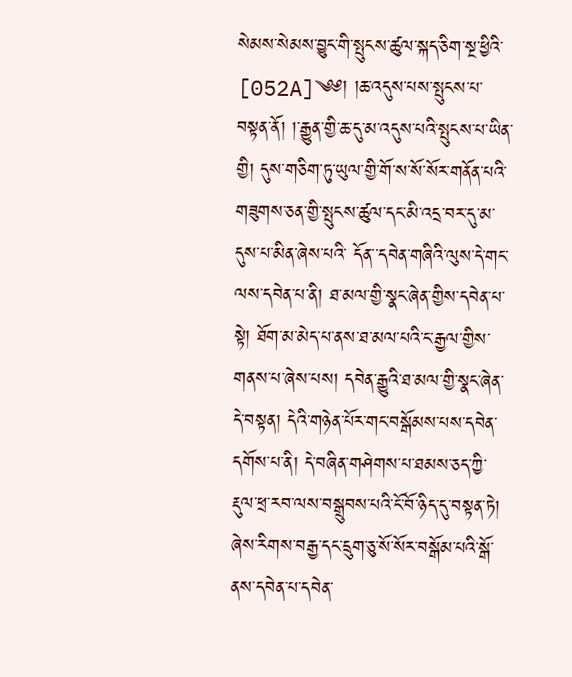སེམས་སེམས་བྱུང་གི་སྤུངས་ཚུལ་སྐད་ཅིག་སྔ་ཕྱིའི་ [052A]༄༅། །ཆ་འདུས་པས་སྤུངས་པ་བསྟན་ནོ། །་རྒྱུན་གྱི་ཆ་དུ་མ་འདུས་པའི་སྤུངས་པ་ཡིན་གྱི། དུས་གཅིག་ཏུ་ཡུལ་གྱི་གོ་ས་སོ་སོར་གནོན་པའི་གཟུགས་ཅན་གྱི་སྤུངས་ཚུལ་དང་མི་འདྲ་བར་དུ་མ་དུས་པ་མིན་ཞེས་པའི་ དོན་་དབེན་གཞིའི་ལུས་དེ་གང་ལས་དབེན་པ་ནི། ཐ་མལ་གྱི་སྣང་ཞེན་གྱིས་དབེན་པ་སྟེ། ཐོག་མ་མེད་པ་ནས་ཐ་མལ་པའི་ང་རྒྱལ་གྱིས་གནས་པ་ཞེས་པས། དབེན་རྒྱུའི་ཐ་མལ་གྱི་སྣང་ཞེན་དེ་བསྟན། དེའི་གཉེན་པོར་གང་བསྒོམས་པས་དབེན་ དགོས་པ་ནི། དེ་བཞིན་གཤེགས་པ་ཐམས་ཅད་ཀྱི་རྡུལ་ཕྲ་རབ་ལས་བསྒྲུབས་པའི་ངོ་བོ་ཉིད་དུ་བསྟན་ཏེ། ཞེས་རིགས་བརྒྱ་དང་དྲུག་ཅུ་སོ་སོར་བསྒོམ་པའི་སྒོ་ནས་དབེན་པ་དབེན་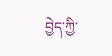བྱེད་ཀྱི་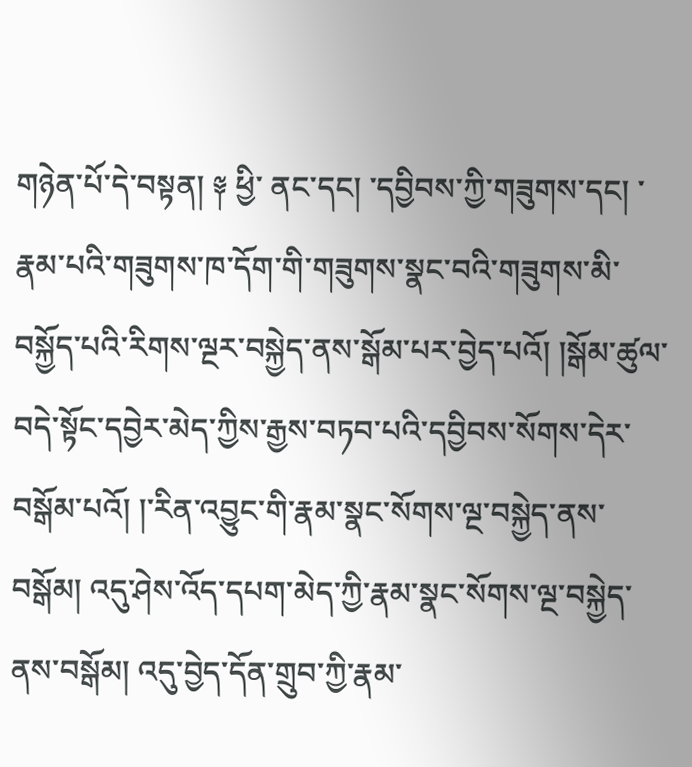གཉེན་པོ་དེ་བསྟན། ༈ ཕྱི་ ནང་དང། ་དབྱིབས་ཀྱི་གཟུགས་དང། ་རྣམ་པའི་གཟུགས་ཁ་དོག་གི་གཟུགས་སྣང་བའི་གཟུགས་མི་བསྐྱོད་པའི་རིགས་ལྔར་བསྐྱེད་ནས་སྒོམ་པར་བྱེད་པའོ། །སྒོམ་ཚུལ་བདེ་སྟོང་དབྱེར་མེད་ཀྱིས་རྒྱས་བཏབ་པའི་དབྱིབས་སོགས་དེར་ བསྒོམ་པའོ། །་རིན་འབྱུང་གི་རྣམ་སྣང་སོགས་ལྔ་བསྐྱེད་ནས་བསྒོམ། འདུ་ཤེས་འོད་དཔག་མེད་ཀྱི་རྣམ་སྣང་སོགས་ལྔ་བསྐྱེད་ནས་བསྒོམ། འདུ་བྱེད་དོན་གྲུབ་ཀྱི་རྣམ་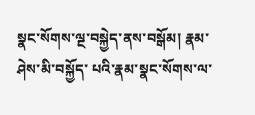སྣང་སོགས་ལྔ་བསྐྱེད་ནས་བསྒོམ། རྣམ་ཤེས་མི་བསྐྱོད་ པའི་རྣམ་སྣང་སོགས་ལ་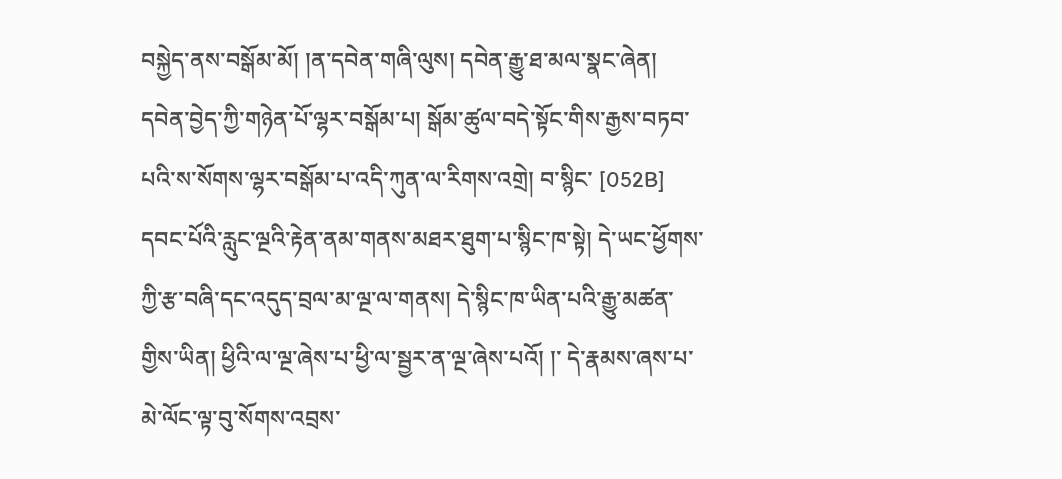བསྐྱེད་ནས་བསྒོམ་མོ། །ན་དབེན་གཞི་ལུས། དབེན་རྒྱུ་ཐ་མལ་སྣང་ཞེན། དབེན་བྱེད་ཀྱི་གཉེན་པོ་ལྷར་བསྒོམ་པ། སྒོམ་ཚུལ་བདེ་སྟོང་གིས་རྒྱས་བཏབ་པའི་ས་སོགས་ལྷར་བསྒོམ་པ་འདི་ཀུན་ལ་རིགས་འགྲེ། བ་སྙིང་ [052B] དབང་པོའི་རླུང་ལྔའི་རྟེན་ནམ་གནས་མཐར་ཐུག་པ་སྙིང་ཁ་སྟེ། དེ་ཡང་ཕྱོགས་ཀྱི་རྩ་བཞི་དང་འདུད་བྲལ་མ་ལྔ་ལ་གནས། དེ་སྙིང་ཁ་ཡིན་པའི་རྒྱུ་མཚན་གྱིས་ཡིན། ཕྱིའི་ལ་ལྔ་ཞེས་པ་ཕྱི་ལ་སྦྱར་ན་ལྔ་ཞེས་པའོ། །་ དེ་རྣམས་ཞས་པ་མེ་ལོང་ལྟ་བུ་སོགས་འབྲས་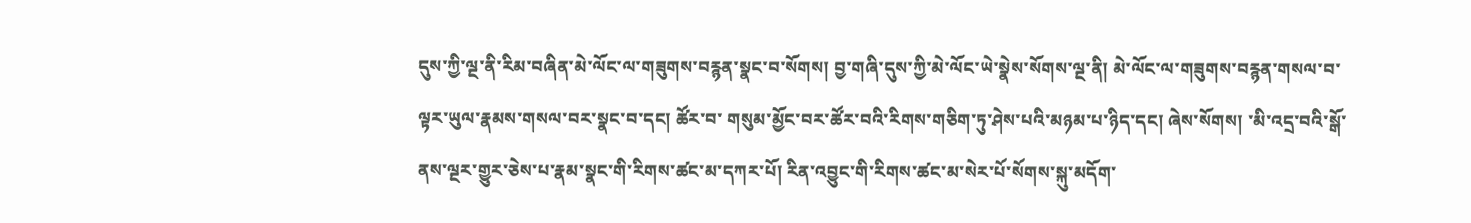དུས་ཀྱི་ལྔ་ནི་རིམ་བཞིན་མེ་ལོང་ལ་གཟུགས་བརྙན་སྣང་བ་སོགས། བྱ་གཞི་དུས་ཀྱི་མེ་ལོང་ཡེ་སྣེས་སོགས་ལྔ་ནི། མེ་ལོང་ལ་གཟུགས་བརྙན་གསལ་བ་ལྟར་ཡུལ་རྣམས་གསལ་བར་སྣང་བ་དང། ཚོར་བ་ གསུམ་མྱོང་བར་ཚོར་བའི་རིགས་གཅིག་ཏུ་ཤེས་པའི་མཉམ་པ་ཉིད་དང། ཞེས་སོགས། ་མི་འདྲ་བའི་སྒོ་ནས་ལྔར་གྱུར་ཅེས་པ་རྣམ་སྣང་གི་རིགས་ཚང་མ་དཀར་པོ། རིན་འབྱུང་གི་རིགས་ཚང་མ་སེར་པོ་སོགས་སྐུ་མདོག་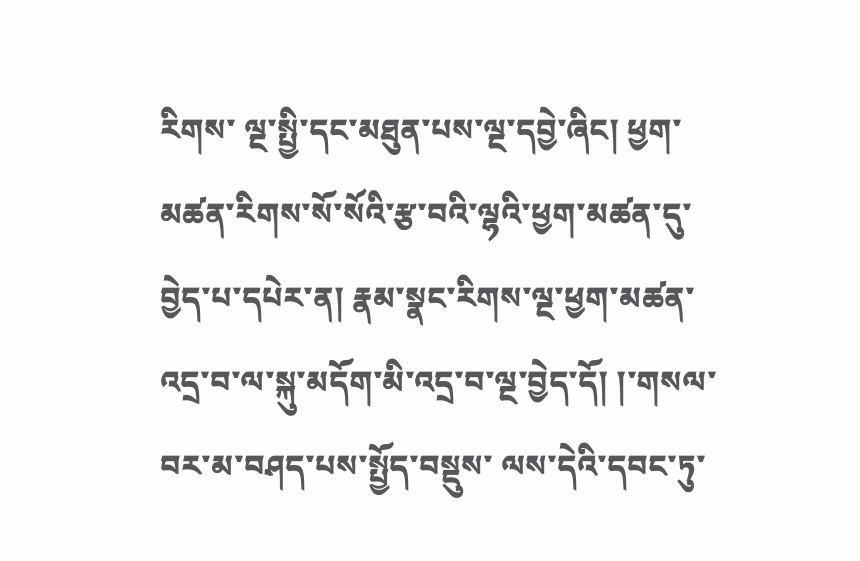རིགས་ ལྔ་སྤྱི་དང་མཐུན་པས་ལྔ་དབྱེ་ཞིང། ཕྱག་མཚན་རིགས་སོ་སོའི་རྩ་བའི་ལྷའི་ཕྱག་མཚན་དུ་བྱེད་པ་དཔེར་ན། རྣམ་སྣང་རིགས་ལྔ་ཕྱག་མཚན་འདྲ་བ་ལ་སྐུ་མདོག་མི་འདྲ་བ་ལྔ་བྱེད་དོ། །་གསལ་བར་མ་བཤད་པས་སྤྱོད་བསྡུས་ ལས་དེའི་དབང་ཏུ་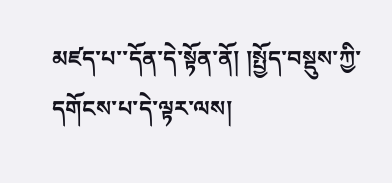མཛད་པ་་དོན་དེ་སྟོན་ནོ། །སྤྱོད་བསྡུས་ཀྱི་དགོངས་པ་དེ་ལྟར་ལས།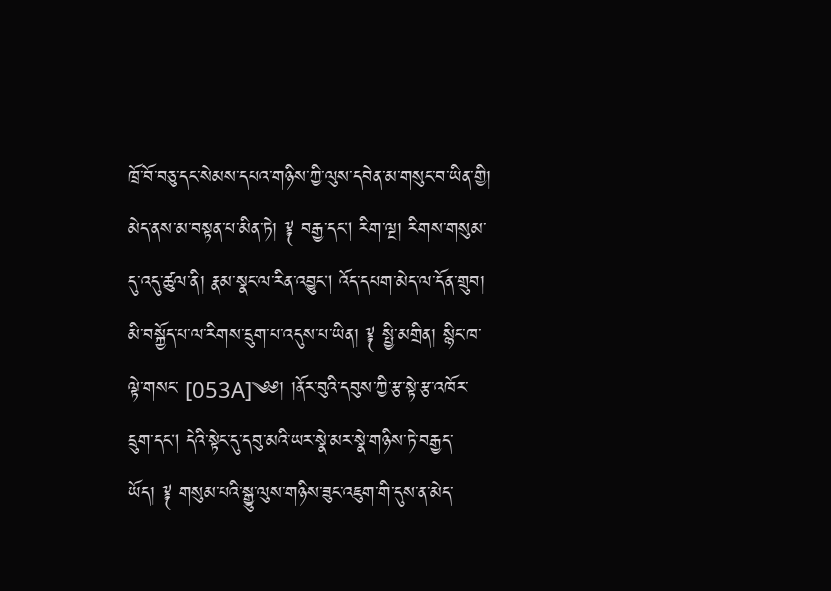ཁྲོ་བོ་བཅུ་དང་སེམས་དཔའ་གཉིས་ཀྱི་ལུས་དབེན་མ་གསུང་བ་ཡིན་གྱི། མེད་ནས་མ་བསྟན་པ་མིན་ཏེ། ༈ བརྒྱ་དང། རིག་ལྔ། རིགས་གསུམ་དུ་འདུ་ཚུལ་ནི། རྣམ་སྣང་ལ་རིན་འབྱུང། འོད་དཔག་མེད་ལ་དོན་གྲུབ། མི་བསྐྱོད་པ་ལ་རིགས་དྲུག་པ་འདུས་པ་ཡིན། ༈ སྤྱི་མགྲིན། སྙིང་ཁ་ལྟེ་གསང་ [053A]༄༅། །ནོར་བུའི་དབུས་ཀྱི་རྩ་སྟེ་རྩ་འཁོར་དྲུག་དང། དེའི་སྟེང་དུ་དབུ་མའི་ཡར་སྣེ་མར་སྣེ་གཉིས་ཏེ་བརྒྱད་ཡོད། ༈ གསུམ་པའི་སྒྱུ་ལུས་གཉིས་ཟུང་འཇུག་གི་དུས་ན་མེད་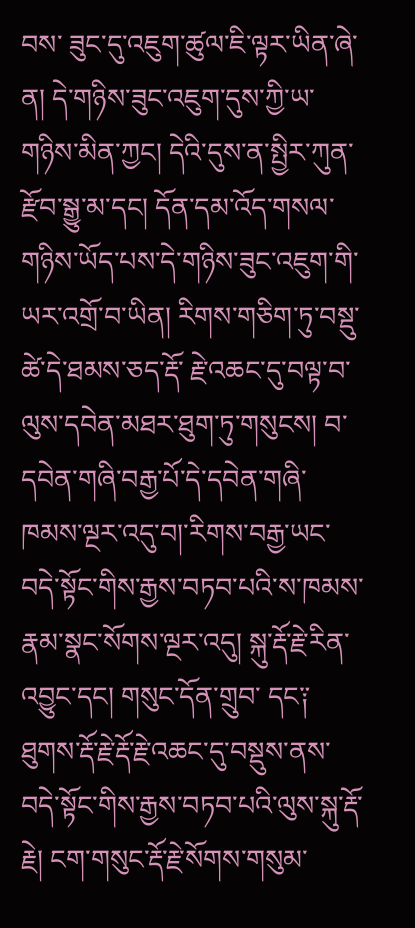བས་ ཟུང་དུ་འཇུག་ཚུལ་ཇི་ལྟར་ཡིན་ཞེ་ན། དེ་གཉིས་ཟུང་འཇུག་དུས་ཀྱི་ཡ་གཉིས་མིན་ཀྱང། དེའི་དུས་ན་སྤྱིར་ཀུན་རྫོབ་སྒྱུ་མ་དང། དོན་དམ་འོད་གསལ་གཉིས་ཡོད་པས་དེ་གཉིས་ཟུང་འཇུག་གི་ཡར་འགྲོ་བ་ཡིན། རིགས་གཅིག་ཏུ་བསྡུ་ཚེ་དེ་ཐམས་ཅད་རྡོ་ རྗེ་འཆང་དུ་བལྟ་བ་ལུས་དབེན་མཐར་ཐུག་ཏུ་གསུངས། བ་དབེན་གཞི་བརྒྱ་པོ་དེ་དབེན་གཞི་ཁམས་ལྔར་འདུ་བ།་རིགས་བརྒྱ་ཡང་བདེ་སྟོང་གིས་རྒྱས་བཏབ་པའི་ས་ཁམས་རྣམ་སྣང་སོགས་ལྔར་འདུ། སྐུ་རྡོ་རྗེ་རིན་འབྱུང་དང། གསུང་དོན་གྲུབ་ དང༑ ཐུགས་རྡོ་རྗེ་རྡོ་རྗེ་འཆང་དུ་བསྡུས་ནས་བདེ་སྟོང་གིས་རྒྱས་བཏབ་པའི་ལུས་སྐུ་རྡོ་རྗེ། ངག་གསུང་རྡོ་རྗེ་སོགས་གསུམ་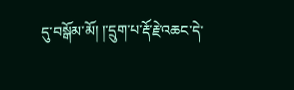དུ་བསྒོམ་མོ། །་དྲུག་པ་རྡོ་རྗེ་འཆང་དེ་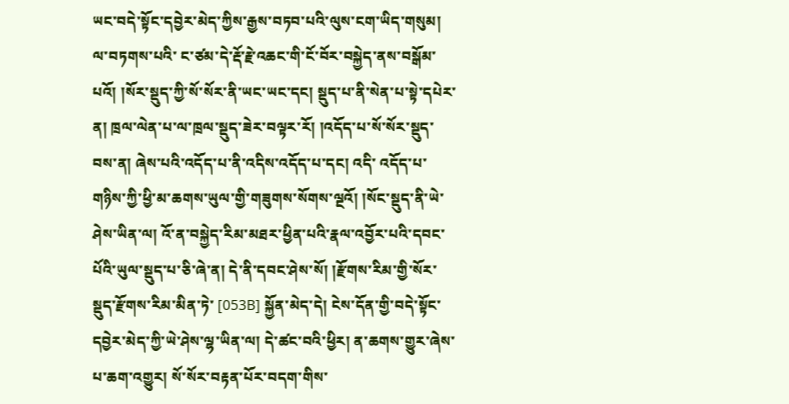ཡང་བདེ་སྟོང་དབྱེར་མེད་ཀྱིས་རྒྱས་བཏབ་པའི་ལུས་ངག་ཡིད་གསུམ། ལ་བཏགས་པའི་ ང་ཙམ་དེ་རྡོ་རྗེ་འཆང་གི་ངོ་བོར་བསྐྱེད་ནས་བསྒོམ་པའོ། །སོར་སྡུད་ཀྱི་སོ་སོར་ནི་ཡང་ཡང་དང། སྡུད་པ་ནི་སེན་པ་སྟེ་དཔེར་ན། ཁྲལ་ལེན་པ་ལ་ཁྲལ་སྡུད་ཟེར་བལྟར་རོ། །འདོད་པ་སོ་སོར་སྡུད་བས་ན། ཞེས་པའི་འདོད་པ་ནི་འདིས་འདོད་པ་དང། འདི་ འདོད་པ་གཉིས་ཀྱི་ཕྱི་མ་ཆགས་ཡུལ་གྱི་གཟུགས་སོགས་ལྔའོ། །སོང་སྡུད་ནི་ཡེ་ཤེས་ཡིན་ལ། འོ་ན་བསྐྱེད་རིམ་མཐར་ཕྱིན་པའི་རྣལ་འབྱོར་པའི་དབང་པོའི་ཡུལ་སྡུད་པ་ཅི་ཞེ་ན། དེ་ནི་དབང་ཤེས་སོ། །རྫོགས་རིམ་གྱི་སོར་སྡུད་རྫོགས་རིམ་མིན་ཏེ་ [053B] སྐྱོན་མེད་དེ། ངེས་དོན་གྱི་བདེ་སྟོང་དབྱེར་མེད་ཀྱི་ཡེ་ཤེས་ལྷ་ཡིན་ལ། དེ་ཚང་བའི་ཕྱིར། ན་ཆགས་གྱུར་ཞེས་པ་ཆག་འགྱུར། སོ་སོར་བརྟན་པོར་བདག་གིས་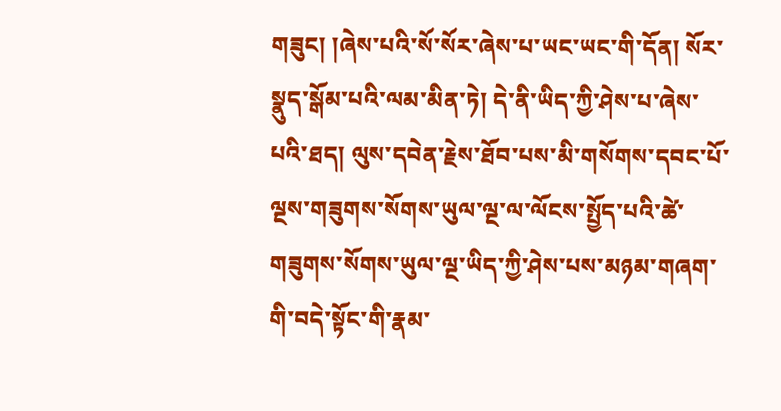གཟུང། །ཞེས་པའི་སོ་སོར་ཞེས་པ་ཡང་ཡང་གི་དོན། སོར་ སྣུད་སྒོམ་པའི་ལམ་མིན་ཏེ། དེ་ནི་ཡིད་ཀྱི་ཤེས་པ་ཞེས་པའི་ཐད། ལུས་དབེན་རྗེས་ཐོབ་པས་མི་གསོགས་དབང་པོ་ལྔས་གཟུགས་སོགས་ཡུལ་ལྔ་ལ་ལོངས་སྤྱོད་པའི་ཚེ་གཟུགས་སོགས་ཡུལ་ལྔ་ཡིད་ཀྱི་ཤེས་པས་མཉམ་གཞག་གི་བདེ་སྟོང་གི་རྣམ་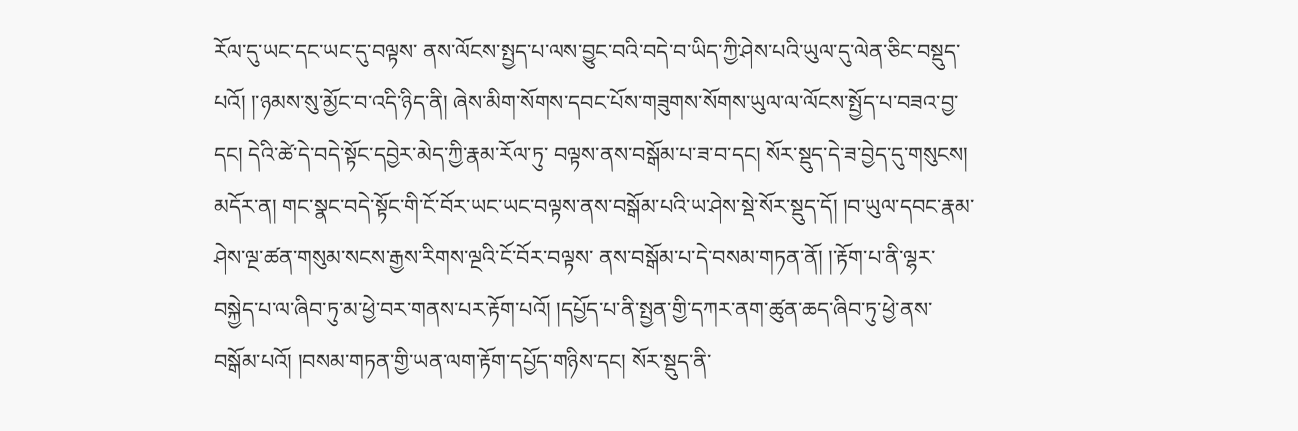རོལ་དུ་ཡང་དང་ཡང་དུ་བལྟས་ ནས་ལོངས་སྤྱད་པ་ལས་བྱུང་བའི་བདེ་བ་ཡིད་ཀྱི་ཤེས་པའི་ཡུལ་དུ་ལེན་ཅིང་བསྡུད་པའོ། །་ཉམས་སུ་མྱོང་བ་འདི་ཉིད་ནི། ཞེས་མིག་སོགས་དབང་པོས་གཟུགས་སོགས་ཡུལ་ལ་ལོངས་སྤྱོད་པ་བཟའ་བྱ་དང། དེའི་ཚེ་དེ་བདེ་སྟོང་དབྱེར་མེད་ཀྱི་རྣམ་རོལ་ཏུ་ བལྟས་ནས་བསྒོམ་པ་ཟ་བ་དང། སོར་སྡུད་དེ་ཟ་བྱེད་དུ་གསུངས། མདོར་ན། གང་སྣང་བདེ་སྟོང་གི་ངོ་བོར་ཡང་ཡང་བལྟས་ནས་བསྒོམ་པའི་ཡ་ཤེས་སྡེ་སོར་སྡུད་དོ། །བ་ཡུལ་དབང་རྣམ་ཤེས་ལྔ་ཚན་གསུམ་སངས་རྒྱས་རིགས་ལྔའི་ངོ་བོར་བལྟས་ ནས་བསྒོམ་པ་དེ་བསམ་གཏན་ནོ། །་རྟོག་པ་ནི་ལྷར་བསྐྱེད་པ་ལ་ཞིབ་ཏུ་མ་ཕྱེ་བར་གནས་པར་རྟོག་པའོ། །དཔྱོད་པ་ནི་སྤྱན་གྱི་དཀར་ནག་ཚུན་ཆད་ཞིབ་ཏུ་ཕྱེ་ནས་བསྒོམ་པའོ། །བསམ་གཏན་གྱི་ཡན་ལག་རྟོག་དཔྱོད་གཉིས་དང། སོར་སྡུད་ནི་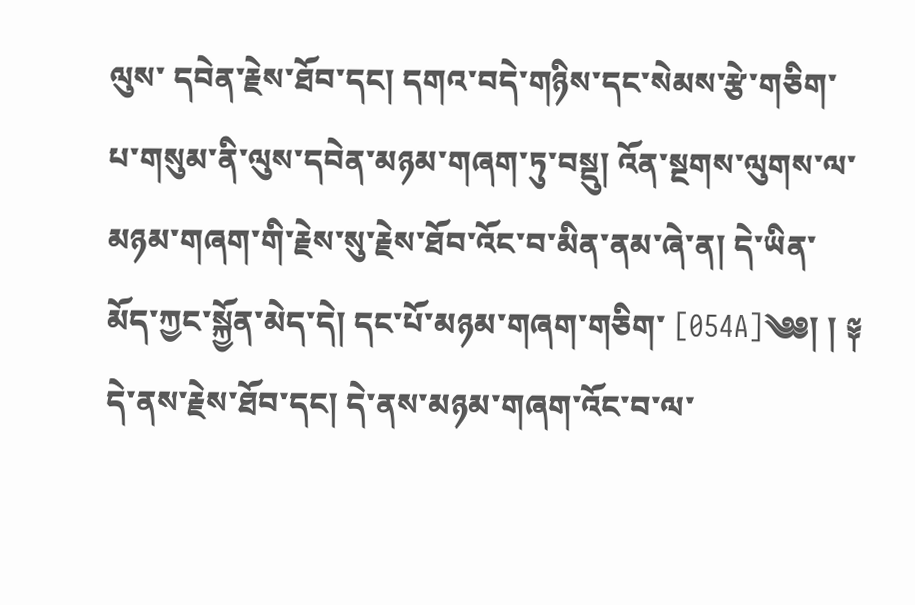ལུས་ དབེན་རྗེས་ཐོབ་དང། དགའ་བདེ་གཉིས་དང་སེམས་རྩེ་གཅིག་པ་གསུམ་ནི་ལུས་དབེན་མཉམ་གཞག་ཏུ་བསྡུ། འོན་སྔགས་ལུགས་ལ་མཉམ་གཞག་གི་རྗེས་སུ་རྗེས་ཐོབ་འོང་བ་མིན་ནམ་ཞེ་ན། དེ་ཡིན་མོད་ཀྱང་སྐྱོན་མེད་དེ། དང་པོ་མཉམ་གཞག་གཅིག་ [054A]༄༅། ། ༈ དེ་ནས་རྗེས་ཐོབ་དང། དེ་ནས་མཉམ་གཞག་འོང་བ་ལ་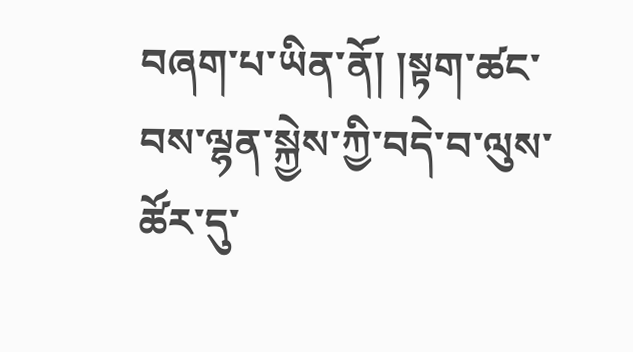བཞག་པ་ཡིན་ནོ། །སྟག་ཚང་བས་ལྷན་སྐྱེས་ཀྱི་བདེ་བ་ལུས་ཚོར་དུ་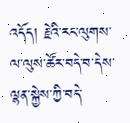འདོད། རྗེའི་རང་ལུགས་ལ་ལུས་ཚོར་བདེ་བ་དེས་ལྷན་སྐྱེས་ཀྱི་བདེ་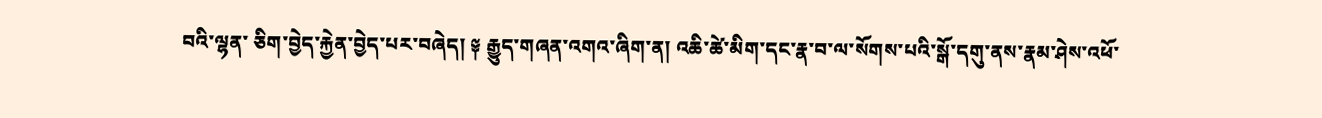བའི་ལྷན་ ཅིག་བྱེད་རྐྱེན་བྱེད་པར་བཞེད། ༈ རྒྱུད་གཞན་འགའ་ཞིག་ན། འཆི་ཚེ་མིག་དང་རྣ་བ་ལ་སོགས་པའི་སྒོ་དགུ་ནས་རྣམ་ཤེས་འཕོ་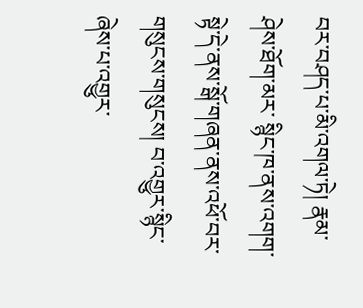བར་བཤད་པ་མི་འགལ་ཏེ། རྣམ་ཤེས་ཐོག་མར་ སྙིང་ཁ་ནས་འགག་སྟེ་དེ་ནས་སྒོ་གཞན་ནས་འཕོ་བར་གསུངས་གསུངས། བ་འགྱུར་སྙིང་ཞེས་པ་འགྱུར་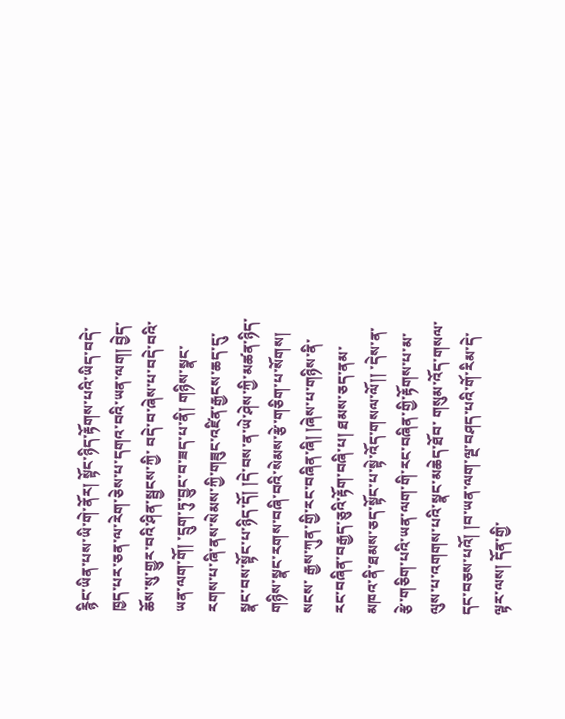རྙིང་ཡིན་པས་ཡི་གེ་ནོར། སྟོང་ཉིད་རྟོགས་པའི་ཡིད་བདེ་ཁྱད་པར་ཅན་ལ་རེག་ཅེས་པ་དགའ་བའི་ཡན་ལག། བྱེད་ཆོས་སུ་གྱུར་བའི་ཤིན་སྦྱངས་ཀྱི་ བདེ་བ་ཞེས་པ་བདེ་བའི་ཡན་ལག་གོ། ་དྲུག་ཏུ་བྱུང་བ་ཟད་པ་ནི། གཉིས་སྣང་རགས་པ་ཞི་ནས་སེམས་ཀྱི་གཟུང་འཛིན་རྒྱངས་ཆད་དུ་སྣང་བས་སྟོང་པ་ཉིད་དོ། །དེ་བས་ན་ཡེ་ཤེས་ཀྱི་མཚན་ཉིད་གཉིས་སྣང་རགས་བཞི་བའི་སེམས་རྩེ་གཅིག་པ་སོགས། སངས་ རྒྱས་ཀུན་གྱི་རང་བཞིན་ཞི། །ཞེས་པ་གཉིས་ནི་རང་བཞིན་བརྒྱད་ཅུའི་རྟོག་བཞི་པ། ཐམས་ཅད་ནམ་མཁའ་ནི་ཐམས་ཅད་སྟོང་པ་སྟེ་འོད་གསལ་ལོ།། ་དེས་ན་རྩེ་གཅིག་པའི་ཡན་ལག་གི་རང་བཞིན་གྱི་རྟོགས་པ་མ་ལུས་པ་འགགས་པའི་སྣང་མཆེད་ཐོབ་ གསུམ་འོད་གསལ་དང་བཅས་པའོ། །བ་ཡན་ལག་ལྔ་བཤད་པའི་གོ་རིམ་དེ་ལྟར་ལས། དོན་གྱི་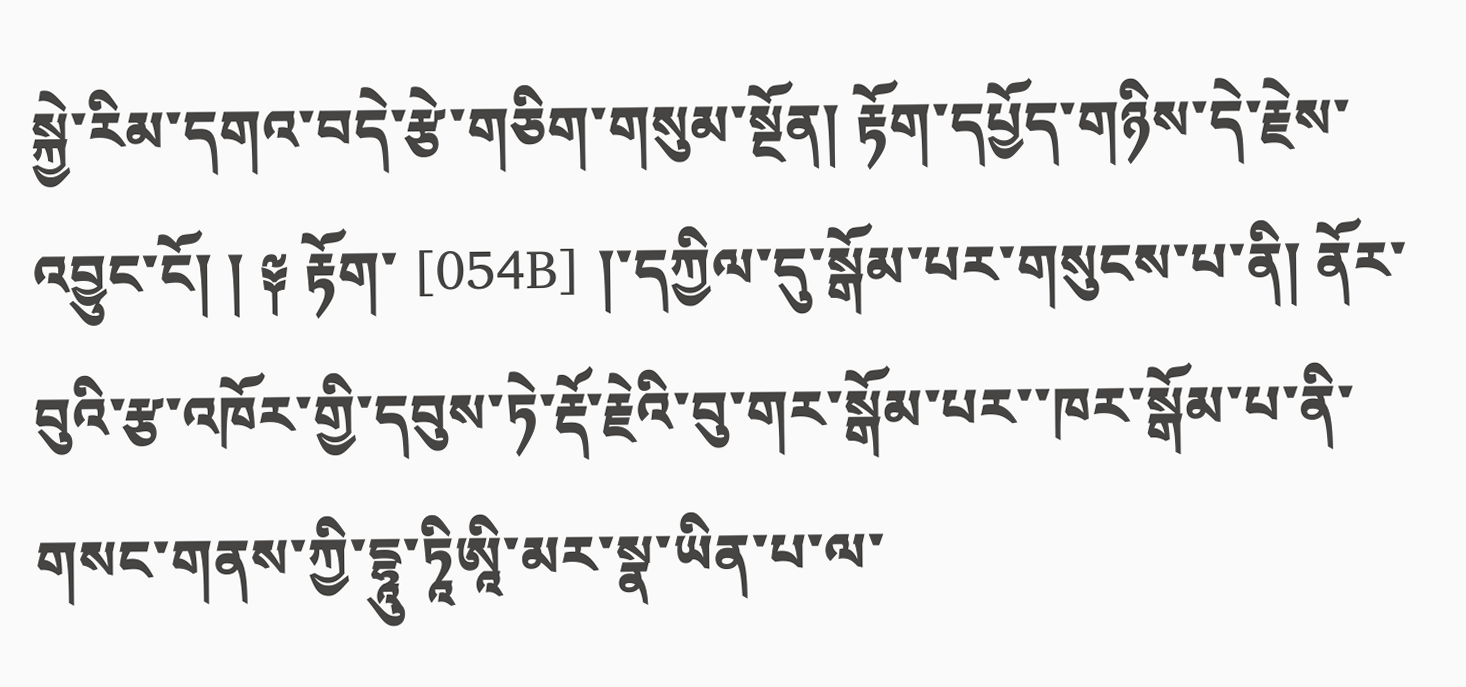སྐྱེ་རིམ་དགའ་བདེ་རྩེ་གཅིག་གསུམ་སྔོན། རྟོག་དཔྱོད་གཉིས་དེ་རྗེས་འབྱུང་ངོ། ། ༈ རྟོག་ [054B] །་དཀྱིལ་དུ་སྒོམ་པར་གསུངས་པ་ནི། ནོར་བུའི་རྩ་འཁོར་གྱི་དབུས་ཏེ་རྡོ་རྗེའི་བུ་གར་སྒོམ་པར་་ཁར་སྒོམ་པ་ནི་གསང་གནས་ཀྱི་དྷཱུ་ཏཱིཨཱི་མར་སྣ་ཡིན་པ་ལ་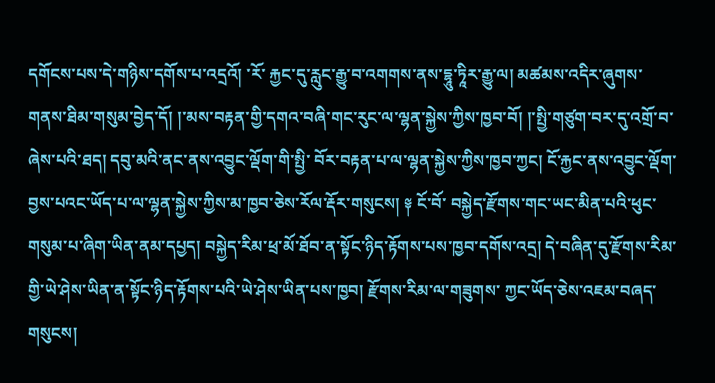དགོངས་པས་དེ་གཉིས་དགོས་པ་འདྲའོ། ་རོ་ རྐྱང་དུ་རླུང་རྒྱུ་བ་འགགས་ནས་དྷཱུ་ཏཱིར་རྒྱུ་ལ། མཚམས་འདིར་ཞུགས་གནས་ཐིམ་གསུམ་བྱེད་དོ། །་མས་བརྟན་གྱི་དགའ་བཞི་གང་རུང་ལ་ལྷན་སྐྱེས་ཀྱིས་ཁྱབ་བོ། །་སྤྱི་གཙུག་བར་དུ་འགྲོ་བ་ཞེས་པའི་ཐད། དབུ་མའི་ནང་ནས་འབྱུང་ལྡོག་གི་སྤྱི་ བོར་བརྟན་པ་ལ་ལྷན་སྐྱེས་ཀྱིས་ཁྱབ་ཀྱང། ངོ་རྐྱང་ནས་འབྱུང་ལྡོག་བྱས་པའང་ཡོད་པ་ལ་ལྷན་སྐྱེས་ཀྱིས་མ་ཁྱབ་ཅེས་རོལ་རྡོར་གསུངས། ༈ ངོ་བོ་ བསྐྱེད་རྫོགས་གང་ཡང་མིན་པའི་ཕུང་གསུམ་པ་ཞིག་ཡིན་ནམ་དཔྱད། བསྐྱེད་རིམ་ཕྲ་མོ་ཐོབ་ན་སྟོང་ཉིད་རྟོགས་པས་ཁྱབ་དགོས་འདྲ། དེ་བཞིན་དུ་རྫོགས་རིམ་གྱི་ཡེ་ཤེས་ཡིན་ན་སྟོང་ཉིད་རྟོགས་པའི་ཡེ་ཤེས་ཡིན་པས་ཁྱབ། རྫོགས་རིམ་ལ་གཟུགས་ ཀྱང་ཡོད་ཅེས་འཇམ་བཞད་གསུངས།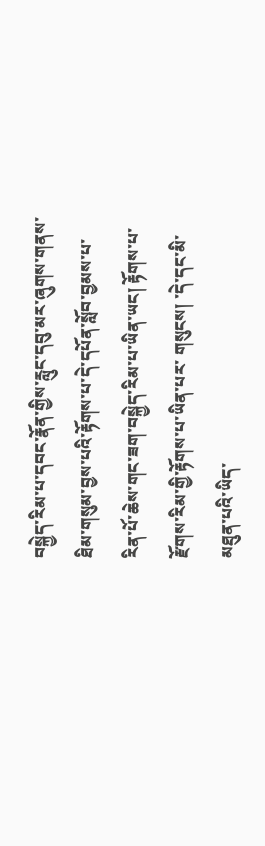བསྐྱེད་རིམ་པ་དབང་རྣོན་གྱིས་རླུང་དབུ་མར་ཞུགས་གནས་ཐིམ་གསུམ་བྱས་པའི་རྟོགས་པ་དེ་དཔོན་སློབ་བྱམས་པ་རིན་པོ་ཆེས་གང་ཟག་བསྐྱེད་རིམ་པ་ཡིན་ཡང། རྟོགས་པ་རྫོགས་རིམ་གྱི་རྟོགས་པ་ཡིན་པར་ གསུངས། ་དེ་དང་མི་མཐུན་པའི་ཡིད་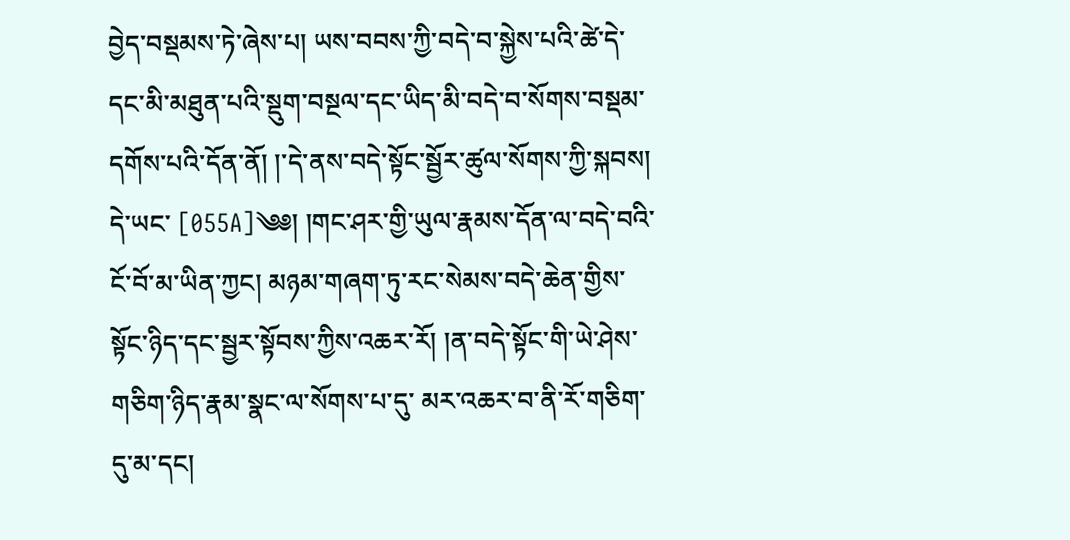བྱེད་བསྡམས་ཏེ་ཞེས་པ། ཡས་བབས་ཀྱི་བདེ་བ་སྐྱེས་པའི་ཚེ་དེ་དང་མི་མཐུན་པའི་སྡུག་བསྔལ་དང་ཡིད་མི་བདེ་བ་སོགས་བསྡམ་དགོས་པའི་དོན་ནོ། །་དེ་ནས་བདེ་སྟོང་སྦྱོར་ཚུལ་སོགས་ཀྱི་སྐབས། དེ་ཡང་ [055A]༄༅། །གང་ཤར་གྱི་ཡུལ་རྣམས་དོན་ལ་བདེ་བའི་ངོ་བོ་མ་ཡིན་ཀྱང། མཉམ་གཞག་ཏུ་རང་སེམས་བདེ་ཆེན་གྱིས་སྟོང་ཉིད་དང་སྦྱར་སྟོབས་ཀྱིས་འཆར་རོ། །ན་བདེ་སྟོང་གི་ཡེ་ཤེས་གཅིག་ཉིད་རྣམ་སྣང་ལ་སོགས་པ་དུ་ མར་འཆར་བ་ནི་རོ་གཅིག་དུ་མ་དང།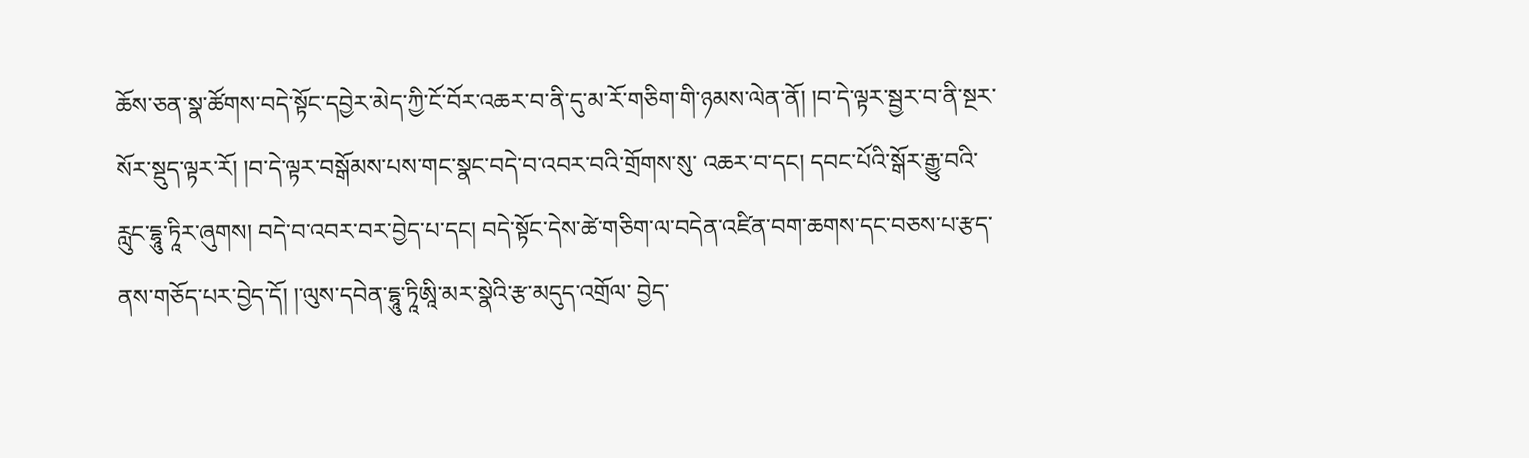ཆོས་ཅན་སྣ་ཚོགས་བདེ་སྟོང་དབྱེར་མེད་ཀྱི་ངོ་བོར་འཆར་བ་ནི་དུ་མ་རོ་གཅིག་གི་ཉམས་ལེན་ནོ། །བ་དེ་ལྟར་སྦྱར་བ་ནི་སྔར་སོར་སྡུད་ལྟར་རོ། །བ་དེ་ལྟར་བསྒོམས་པས་གང་སྣང་བདེ་བ་འབར་བའི་གྲོགས་སུ་ འཆར་བ་དང། དབང་པོའི་སྒོར་རྒྱུ་བའི་རླུང་དྷཱུ་ཏཱིར་ཞུགས། བདེ་བ་འབར་བར་བྱེད་པ་དང། བདེ་སྟོང་དེས་ཚེ་གཅིག་ལ་བདེན་འཛིན་བག་ཆགས་དང་བཅས་པ་རྩད་ནས་གཅོད་པར་བྱེད་དོ། །་ལུས་དབེན་དྷཱུ་ཏཱིཨཱི་མར་སྣེའི་རྩ་མདུད་འགྲོལ་ བྱེད་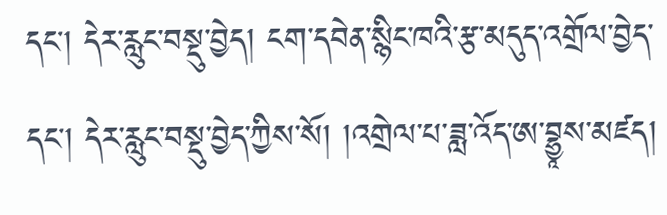དང། དེར་རླུང་བསྡུ་བྱེད། ངག་དབེན་སྙིང་ཁའི་རྩ་མདུད་འགྲོལ་བྱེད་དང། དེར་རླུང་བསྡུ་བྱེད་ཀྱིས་སོ། །འགྲེལ་པ་ཟླ་འོད་ཨ་བྷྱཱས་མཛད།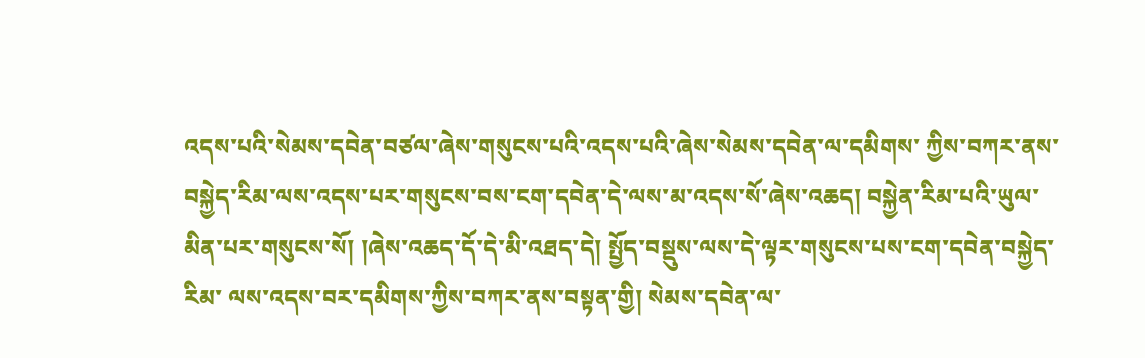འདས་པའི་སེམས་དབེན་བཙལ་ཞེས་གསུངས་པའི་འདས་པའི་ཞེས་སེམས་དབེན་ལ་དམིགས་ ཀྱིས་བཀར་ནས་བསྐྱེད་རིམ་ལས་འདས་པར་གསུངས་བས་ངག་དབེན་དེ་ལས་མ་འདས་སོ་ཞེས་འཆད། བསྐྱེན་རིམ་པའི་ཡུལ་མིན་པར་གསུངས་སོ། །ཞེས་འཆད་དོ་དེ་མི་འཐད་དེ། སྤྱོད་བསྡུས་ལས་དེ་ལྟར་གསུངས་པས་ངག་དབེན་བསྐྱེད་རིམ་ ལས་འདས་བར་དམིགས་ཀྱིས་བཀར་ནས་བསྟན་གྱི། སེམས་དབེན་ལ་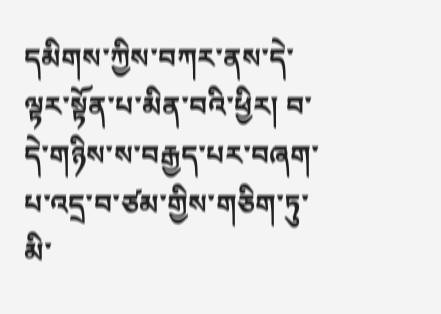དམིགས་ཀྱིས་བཀར་ནས་དེ་ལྟར་སྟོན་པ་མིན་བའི་ཕྱིར། བ་དེ་གཉིས་ས་བརྒྱད་པར་བཞག་པ་འདྲ་བ་ཙམ་གྱིས་གཅིག་ཏུ་མི་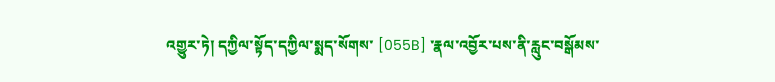འགྱུར་ཏེ། དཀྱིལ་སྟོད་དཀྱིལ་སྨད་སོགས་ [055B] ་རྣལ་འབྱོར་པས་ནི་རླུང་བསྒོམས་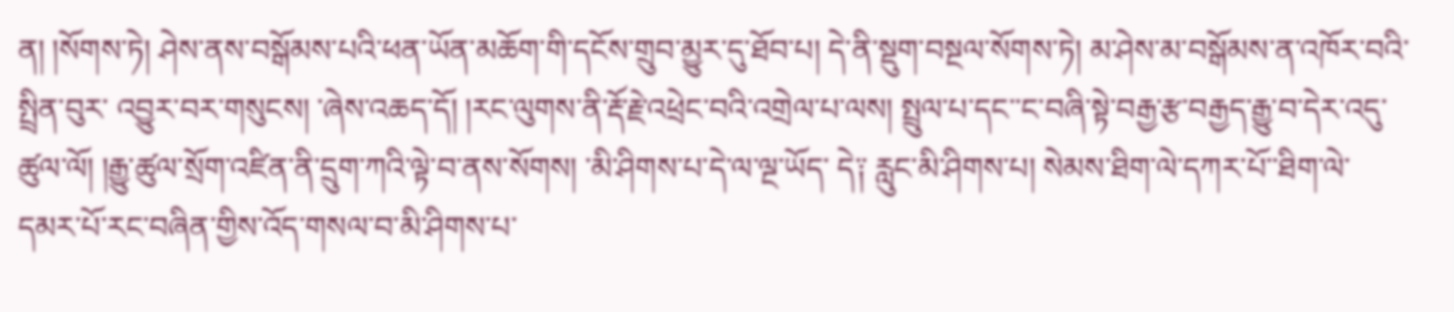ན། །སོགས་ཏེ། ཤེས་ནས་བསྒོམས་པའི་ཕན་ཡོན་མཆོག་གི་དངོས་གྲུབ་མྱུར་དུ་ཐོབ་པ། དེ་ནི་སྡུག་བསྔལ་སོགས་ཏེ། མ་ཤེས་མ་བསྒོམས་ན་འཁོར་བའི་སྤྲིན་བུར་ འབྱུར་བར་གསུངས། ་ཞེས་འཆད་དོ། །རང་ལུགས་ནི་རྡོ་རྗེ་འཕྲེང་བའི་འགྲེལ་པ་ལས། སྤྲུལ་པ་དང་་ང་བཞི་སྟེ་བརྒྱ་རྩ་བརྒྱད་རྒྱུ་བ་དེར་འདུ་ཚུལ་ལོ། །རྒྱུ་ཚུལ་སྲོག་འཛིན་ནི་དྲུག་ཀའི་ལྟེ་བ་ནས་སོགས། ་མི་ཤིགས་པ་དེ་ལ་ལྔ་ཡོད་ དེ༑ རླུང་མི་ཤིགས་པ། སེམས་ཐིག་ལེ་དཀར་པོ་་ཐིག་ལེ་དམར་པོ་རང་བཞིན་གྱིས་འོད་གསལ་བ་མི་ཤིགས་པ་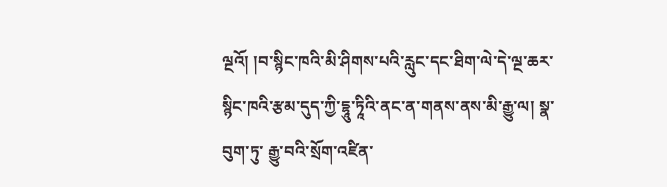ལྔའོ། །བ་སྙིང་ཁའི་མི་ཤིགས་པའི་རླུང་དང་ཐིག་ལེ་དེ་ལྔ་ཆར་སྙིང་ཁའི་རྩམ་དུད་ཀྱི་དྷཱུ་ཏཱིའི་ནང་ན་གནས་ནས་མི་རྒྱུ་ལ། སྣ་བུག་ཏུ་ རྒྱུ་བའི་སྲོག་འཛིན་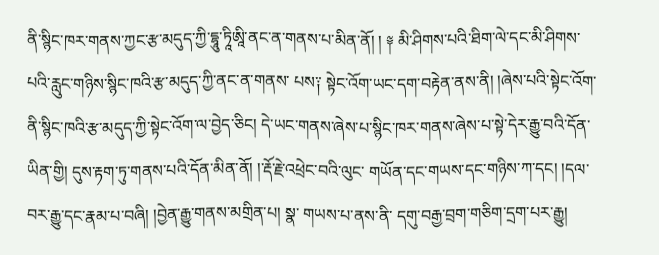ནི་སྙིང་ཁར་གནས་ཀྱང་རྩ་མདུད་ཀྱི་དྷཱུ་ཏཱིཨཱི་ནང་ན་གནས་པ་མིན་ནོ། ། ༈ མི་ཤིགས་པའི་ཐིག་ལེ་དང་མི་ཤིགས་པའི་རླུང་གཉིས་སྙིང་ཁའི་རྩ་མདུད་ཀྱི་ནང་ན་གནས་ པས༑ སྟེང་འོག་ཡང་དག་བརྟེན་ནས་ནི། །ཞེས་པའི་སྟེང་འོག་ནི་སྙིང་ཁའི་རྩ་མདུད་ཀྱི་སྟེང་འོག་ལ་བྱེད་ཅིང། དེ་ཡང་གནས་ཞེས་པ་སྙིང་ཁར་གནས་ཞེས་པ་སྟེ་དེར་རྒྱུ་བའི་དོན་ཡིན་གྱི། དུས་རྟག་ཏུ་གནས་པའི་དོན་མིན་ནོ། །་རྡོ་རྗེ་འཕྲེང་བའི་ལུང་ གཡོན་དང་གཡས་དང་གཉིས་ཀ་དང། །དལ་བར་རྒྱུ་དང་རྣམ་པ་བཞི། །བྱེན་རྒྱུ་གནས་མགྲིན་པ། སྣ་ གཡས་པ་ནས་ནི་ དགུ་བརྒྱ་བྲག་གཅིག་དྲག་པར་རྒྱུ།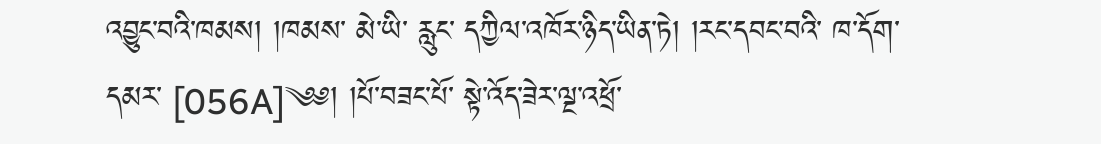འབྱུང་བའི་ཁམས། །ཁམས་ མེ་ཡི་ རླུང་ དཀྱིལ་འཁོར་ཉིད་ཡིན་ཏེ། །རང་དབང་བའི་ ཁ་དོག་དམར་ [056A]༄༅། །པོ་བཟང་པོ་ སྟེ་འོད་ཟེར་ལྔ་འཕྲོ་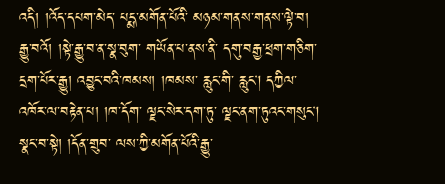འདི། །འོད་དཔག་མེད་ པདྨ་མགོན་པོའི་ མཉམ་གནས་གནས་ལྟེ་བ། རྒྱུ་བའོ། །སྟེ་རྒྱུ་བ་ན་སྣ་བུག་ གཡོན་པ་ནས་ནི་ དགུ་བརྒྱ་ཕྲག་གཅིག་དྲག་པོར་རྒྱུ། འབྱུང་བའི་ཁམས། །ཁམས་ རླུང་གི་ རླུང། དཀྱིལ་འཁོར་ལ་བརྟེན་པ། །ཁ་དོག་ ལྗང་སེར་དག་ཏུ་ ལྗང་ནག་ཏུའང་གསུང། སྣང་བ་སྟེ། །དོན་གྲུབ་ ལས་ཀྱི་མགོན་པོའི་རྒྱུ་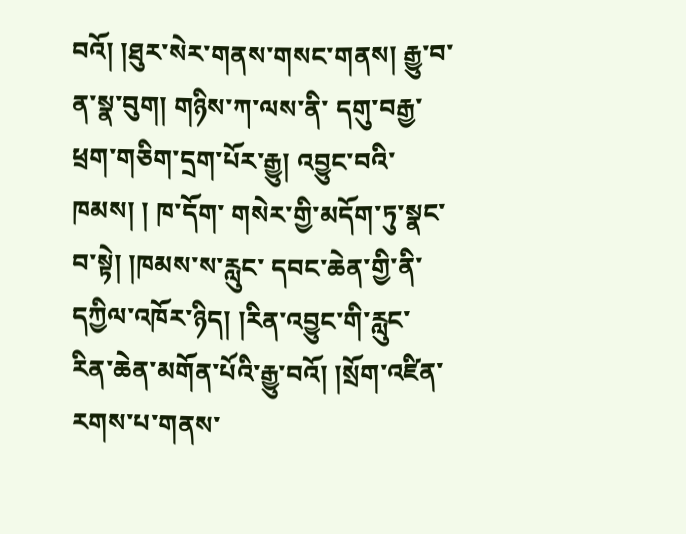བའོ། །ཐུར་སེར་གནས་གསང་གནས། རྒྱུ་བ་ན་སྣ་བུག། གཉིས་ཀ་ལས་ནི་ དགུ་བརྒྱ་ཕྲག་གཅིག་དྲག་པོར་རྒྱུ། འབྱུང་བའི་ཁམས། ། ཁ་དོག་ གསེར་གྱི་མདོག་ཏུ་སྣང་བ་སྟེ། །ཁམས་ས་རླུང་ དབང་ཆེན་གྱི་ནི་དཀྱིལ་འཁོར་ཉིད། །རིན་འབྱུང་གི་རླུང་ རིན་ཆེན་མགོན་པོའི་རྒྱུ་བའོ། །སྲོག་འཛིན་རགས་པ་གནས་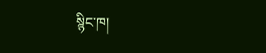སྙིང་ཁ།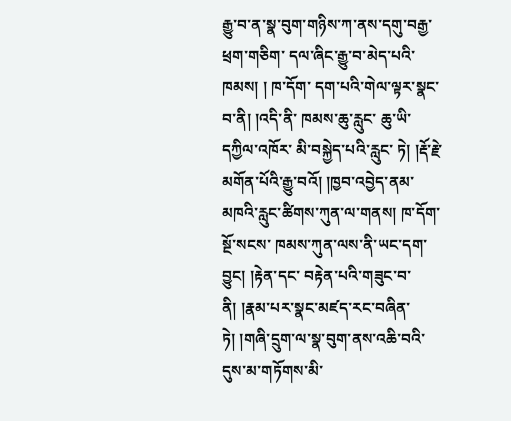རྒྱུ་བ་ན་སྣ་བུག་གཉིས་ཀ་ནས་དགུ་བརྒྱ་ཕྲག་གཅིག་ དལ་ཞིང་རྒྱུ་བ་མེད་པའི་ཁམས། ། ཁ་དོག་ དག་པའི་གེལ་ལྟར་སྣང་བ་ནི། །འདི་ནི་ ཁམས་ཆུ་རླུང་ ཆུ་ཡི་དཀྱིལ་འཁོར་ མི་བསྐྱེད་པའི་རླུང་ ཏེ། །རྡོ་རྗེ་མགོན་པོའི་རྒྱུ་བའོ། །ཁྱབ་འབྱེད་ནམ་མཁའི་རླུང་ཚིགས་ཀུན་ལ་གནས། ཁ་དོག་སྔོ་སངས་ ཁམས་ཀུན་ལས་ནི་ཡང་དག་བྱུང། །རྟེན་དང་ བརྟེན་པའི་གཟུང་བ་ནི། །རྣམ་པར་སྣང་མཛད་རང་བཞིན་ཏེ། །གཞི་དྲུག་ལ་སྣ་བུག་ནས་འཆི་བའི་དུས་མ་གཏོགས་མི་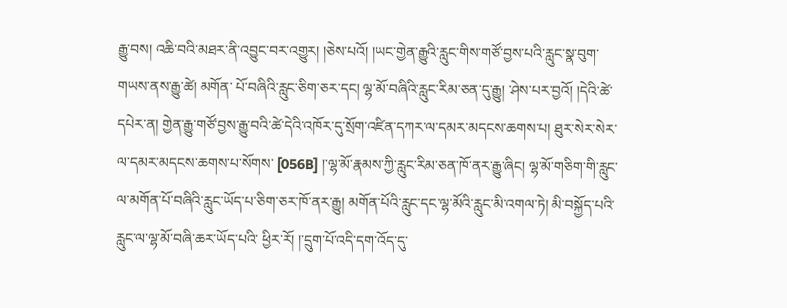རྒྱུ་བས། འཆི་བའི་མཐར་ནི་འབྱུང་བར་འགྱུར། །ཅེས་པའོ། །ཡང་གྱེན་རྒྱུའི་རླུང་གིས་གཙོ་བྱས་པའི་རླུང་སྣ་བུག་གཡས་ནས་རྒྱུ་ཚེ། མགོན་ པོ་བཞིའི་རླུང་ཅིག་ཅར་དང། ལྷ་མོ་བཞིའི་རླུང་རིམ་ཅན་དུ་རྒྱུ། ་ཤེས་པར་བྱའོ། །དེའི་ཚེ་དཔེར་ན། གྱེན་རྒྱུ་གཙོ་བྱས་རྒྱུ་བའི་ཚེ་དེའི་འཁོར་དུ་སྲོག་འཛིན་དཀར་ལ་དམར་མདངས་ཆགས་པ། ཐུར་སེར་སེར་ལ་དམར་མདངས་ཆགས་པ་སོགས་ [056B] །་ལྷ་མོ་རྣམས་ཀྱི་རླུང་རིམ་ཅན་ཁོ་ནར་རྒྱུ་ཞིང། ལྷ་མོ་གཅིག་གི་རླུང་ལ་མགོན་པོ་བཞིའི་རླུང་ཡོད་པ་ཅིག་ཅར་ཁོ་ནར་རྒྱུ། མགོན་པོའི་རླུང་དང་ལྷ་མོའི་རླུང་མི་འགལ་ཏེ། མི་བསྐྱོད་པའི་རླུང་ལ་ལྷ་མོ་བཞི་ཆར་ཡོད་པའི་ ཕྱིར་རོ། །་དྲུག་པོ་འདི་དག་འོད་དུ་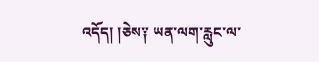འདོད། །ཅེས༑ ཡན་ལག་རླུང་ལ་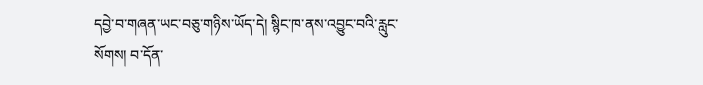དབྱེ་བ་གཞན་ཡང་བཅུ་གཉིས་ཡོད་དེ། སྙིང་ཁ་ནས་འབྱུང་བའི་རླུང་སོགས། བ་དོན་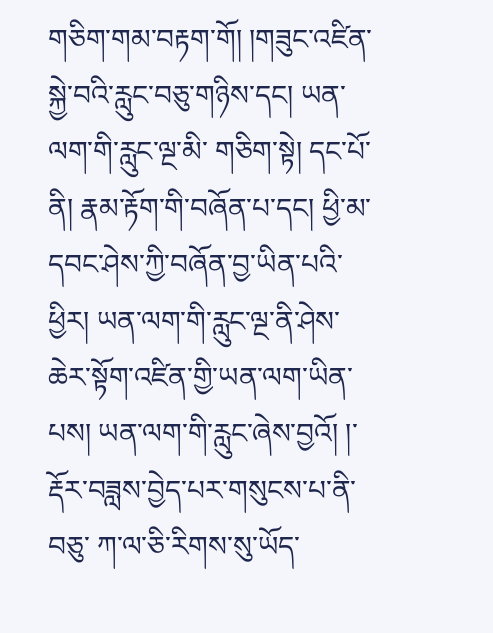གཅིག་གམ་བརྟག་གོ། །གཟུང་འཛིན་སྐྱེ་བའི་རླུང་བཅུ་གཉིས་དང། ཡན་ལག་གི་རླུང་ལྔ་མི་ གཅིག་སྟེ། དང་པོ་ནི། རྣམ་རྟོག་གི་བཞོན་པ་དང། ཕྱི་མ་དབང་ཤེས་ཀྱི་བཞོན་བྱ་ཡིན་པའི་ཕྱིར། ཡན་ལག་གི་རླུང་ལྔ་ནི་ཤེས་ཆེར་སྟོག་འཛིན་གྱི་ཡན་ལག་ཡིན་པས། ཡན་ལག་གི་རླུང་ཞེས་བྱའོ། །་རྡོར་བཟླས་བྱེད་པར་གསུངས་པ་ནི་བཅུ་ ཀ་ལ་ཅི་རིགས་སུ་ཡོད་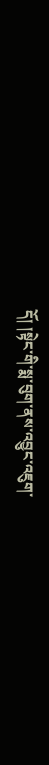དོ། །སྟེང་གི་སྨ་བུག་ནས་འབྱུང་འཇུག་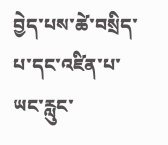བྱེད་པས་ཚེ་བསྲིད་པ་དང་འཛིན་པ་ཡང་རླུང་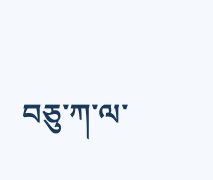བཅུ་ཀ་ལ་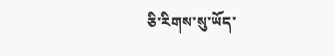ཅི་རིགས་སུ་ཡོད་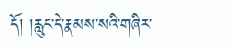དོ། །རླུང་དེ་རྣམས་སའི་གཞིར་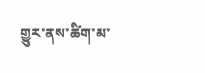གྱུར་ནས་ཚིག་མ་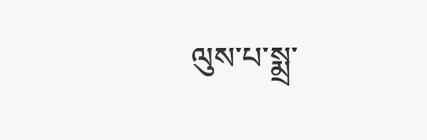ལུས་པ་སྨྲ་